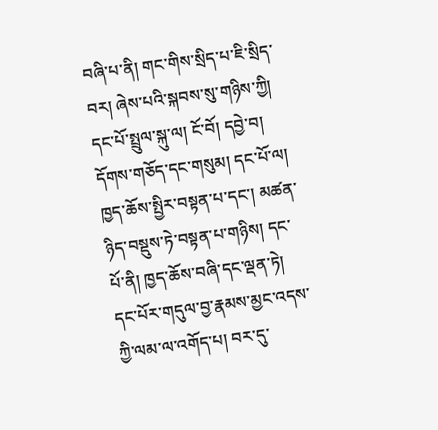བཞི་པ་ནི། གང་གིས་སྲིད་པ་ཇི་སྲིད་བར། ཞེས་པའི་སྐབས་སུ་གཉིས་ཀྱི། དང་པོ་སྤྲུལ་སྐུ་ལ། ངོ་བོ། དབྱེ་བ། དོགས་གཅོད་དང་གསུམ། དང་པོ་ལ། ཁྱད་ཆོས་སྤྱིར་བསྟན་པ་དང་། མཚན་ཉིད་བསྡུས་ཏེ་བསྟན་པ་གཉིས། དང་པོ་ནི། ཁྱད་ཆོས་བཞི་དང་ལྡན་ཏེ། དང་པོར་གདུལ་བྱ་རྣམས་མྱང་འདས་ཀྱི་ལམ་ལ་འགོད་པ། བར་དུ་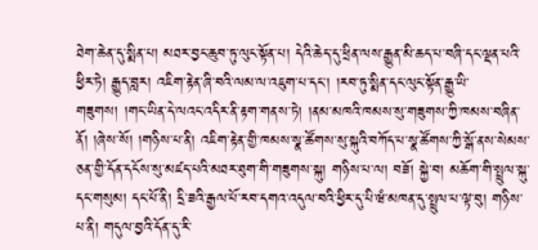ཐེག་ཆེན་དུ་སྨིན་པ། མཐར་བྱང་ཆུབ་ཏུ་ལུང་སྟོན་པ། དེའི་ཆེད་དུ་ཕྲིན་ལས་རྒྱུན་མི་ཆད་པ་བཞི་དང་ལྡན་པའི་ཕྱིར་ཏེ། རྒྱུད་བླར། འཇིག་རྟེན་ཞི་བའི་ལམ་ལ་འཇུག་པ་དང་། །རབ་ཏུ་སྨིན་དང་ལུང་སྟོན་རྒྱུ་ཡི་གཟུགས། །གང་ཡིན་དེ་ལའང་འདིར་ནི་རྟག་གནས་ཏེ། །ནམ་མཁའི་ཁམས་སུ་གཟུགས་ཀྱི་ཁམས་བཞིན་ནོ། །ཞེས་སོ། །གཉིས་པ་ནི། འཇིག་རྟེན་གྱི་ཁམས་སྣ་ཚོགས་སུ་སྐུའི་བཀོད་པ་སྣ་ཚོགས་ཀྱི་སྒོ་ནས་སེམས་ཅན་གྱི་དོན་དངོས་སུ་མཛད་པའི་མཐར་ཐུག་གི་གཟུགས་སྐུ། གཉིས་པ་ལ། བཟོ། སྐྱེ་བ། མཆོག་གི་སྤྲུལ་སྐུ་དང་གསུམ། དང་པོ་ནི། དྲི་ཟའི་རྒྱལ་པོ་རབ་དགའ་འདུལ་བའི་ཕྱིར་དུ་པི་ཝཾ་མཁན་དུ་སྤྲུལ་པ་ལྟ་བུ། གཉིས་པ་ནི། གདུལ་བྱའི་དོན་དུ་རི་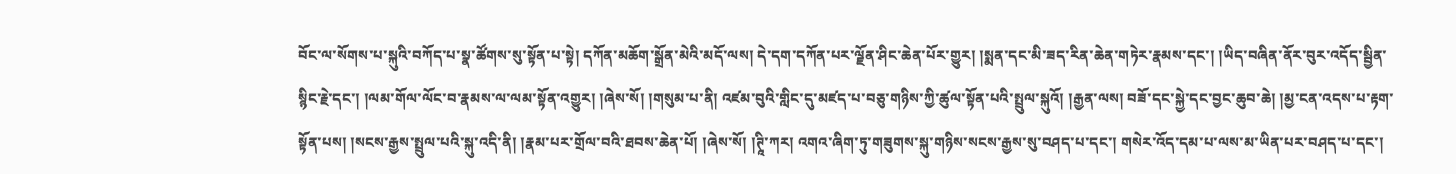བོང་ལ་སོགས་པ་སྐུའི་བཀོད་པ་སྣ་ཚོགས་སུ་སྟོན་པ་སྟེ། དཀོན་མཆོག་སྒྲོན་མེའི་མདོ་ལས། དེ་དག་དཀོན་པར་ལྗོན་ཤིང་ཆེན་པོར་གྱུར། །སྨན་དང་མི་ཟད་རིན་ཆེན་གཏེར་རྣམས་དང་། །ཡིད་བཞིན་ནོར་བུར་འདོད་སྦྱིན་སྙིང་རྗེ་དང་། །ལམ་གོལ་ལོང་བ་རྣམས་ལ་ལམ་སྟོན་འགྱུར། །ཞེས་སོ། །གསུམ་པ་ནི། འཛམ་བུའི་གླིང་དུ་མཛད་པ་བཅུ་གཉིས་ཀྱི་ཚུལ་སྟོན་པའི་སྤྲུལ་སྐུའོ། །རྒྱན་ལས། བཟོ་དང་སྐྱེ་དང་བྱང་ཆུབ་ཆེ། །མྱ་ངན་འདས་པ་རྟག་སྟོན་པས། །སངས་རྒྱས་སྤྲུལ་པའི་སྐུ་འདི་ནི། །རྣམ་པར་གྲོལ་བའི་ཐབས་ཆེན་པོ། །ཞེས་སོ། །ཊཱི་ཀར། འགའ་ཞིག་ཏུ་གཟུགས་སྐུ་གཉིས་སངས་རྒྱས་སུ་བཤད་པ་དང་། གསེར་འོད་དམ་པ་ལས་མ་ཡིན་པར་བཤད་པ་དང་།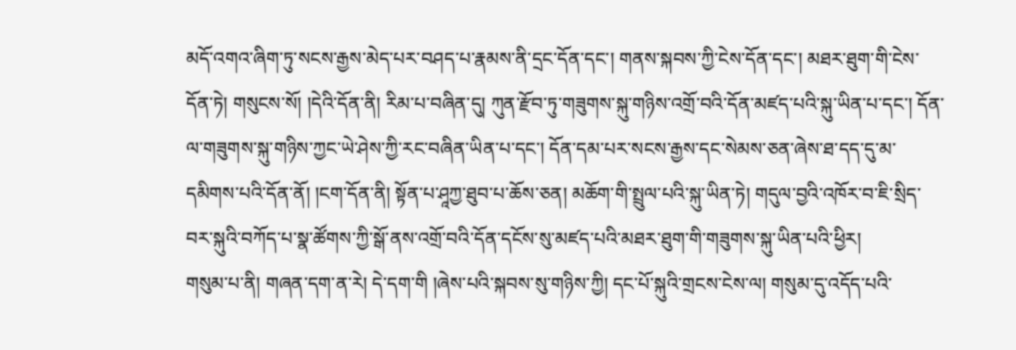མདོ་འགའ་ཞིག་ཏུ་སངས་རྒྱས་མེད་པར་བཤད་པ་རྣམས་ནི་དྲང་དོན་དང་། གནས་སྐབས་ཀྱི་ངེས་དོན་དང་། མཐར་ཐུག་གི་ངེས་དོན་ཏེ། གསུངས་སོ། །དེའི་དོན་ནི། རིམ་པ་བཞིན་དུ། ཀུན་རྫོབ་ཏུ་གཟུགས་སྐུ་གཉིས་འགྲོ་བའི་དོན་མཛད་པའི་སྐུ་ཡིན་པ་དང་། དོན་ལ་གཟུགས་སྐུ་གཉིས་ཀྱང་ཡེ་ཤེས་ཀྱི་རང་བཞིན་ཡིན་པ་དང་། དོན་དམ་པར་སངས་རྒྱས་དང་སེམས་ཅན་ཞེས་ཐ་དད་དུ་མ་དམིགས་པའི་དོན་ནོ། །ངག་དོན་ནི། སྟོན་པ་ཤཱཀྱ་ཐུབ་པ་ཆོས་ཅན། མཆོག་གི་སྤྲུལ་པའི་སྐུ་ཡིན་ཏེ། གདུལ་བྱའི་འཁོར་བ་ཇི་སྲིད་བར་སྐུའི་བཀོད་པ་སྣ་ཚོགས་ཀྱི་སྒོ་ནས་འགྲོ་བའི་དོན་དངོས་སུ་མཛད་པའི་མཐར་ཐུག་གི་གཟུགས་སྐུ་ཡིན་པའི་ཕྱིར།
གསུམ་པ་ནི། གཞན་དག་ན་རེ། དེ་དག་གི །ཞེས་པའི་སྐབས་སུ་གཉིས་ཀྱི། དང་པོ་སྐུའི་གྲངས་ངེས་ལ། གསུམ་དུ་འདོད་པའི་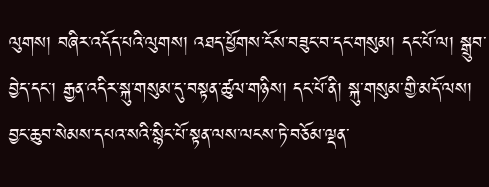ལུགས། བཞིར་འདོད་པའི་ལུགས། འཐད་ཕྱོགས་ངོས་བཟུང་བ་དང་གསུམ། དང་པོ་ལ། སྒྲུབ་བྱེད་དང་། རྒྱན་འདིར་སྐུ་གསུམ་དུ་བསྟན་ཚུལ་གཉིས། དང་པོ་ནི། སྐུ་གསུམ་གྱི་མདོ་ལས། བྱང་ཆུབ་སེམས་དཔའ་སའི་སྙིང་པོ་སྟན་ལས་ལངས་ཏེ་བཅོམ་ལྡན་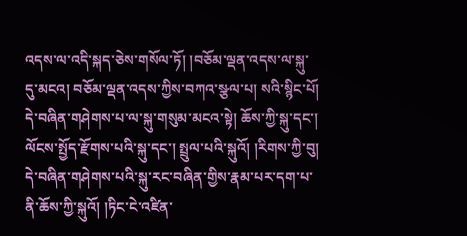འདས་ལ་འདི་སྐད་ཅེས་གསོལ་ཏོ། །བཅོམ་ལྡན་འདས་ལ་སྐུ་དུ་མངའ། བཅོམ་ལྡན་འདས་ཀྱིས་བཀའ་སྩལ་པ། སའི་སྙིང་པོ། དེ་བཞིན་གཤེགས་པ་ལ་སྐུ་གསུམ་མངའ་སྟེ། ཆོས་ཀྱི་སྐུ་དང་། ལོངས་སྤྱོད་རྫོགས་པའི་སྐུ་དང་། སྤྲུལ་པའི་སྐུའོ། །རིགས་ཀྱི་བུ། དེ་བཞིན་གཤེགས་པའི་སྐུ་རང་བཞིན་གྱིས་རྣམ་པར་དག་པ་ནི་ཆོས་ཀྱི་སྐུའོ། །ཏིང་ངེ་འཛིན་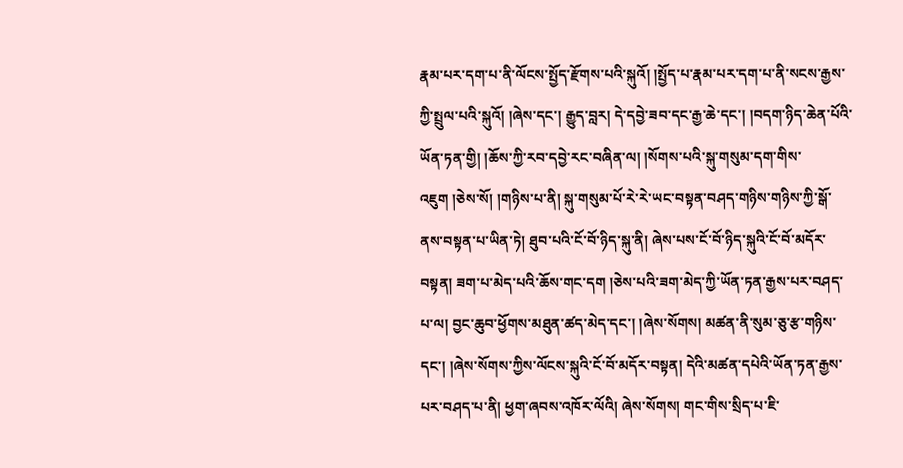རྣམ་པར་དག་པ་ནི་ལོངས་སྤྱོད་རྫོགས་པའི་སྐུའོ། །སྤྱོད་པ་རྣམ་པར་དག་པ་ནི་སངས་རྒྱས་ཀྱི་སྤྲུལ་པའི་སྐུའོ། །ཞེས་དང་། རྒྱུད་བླར། དེ་དབྱེ་ཟབ་དང་རྒྱ་ཆེ་དང་། །བདག་ཉིད་ཆེན་པོའི་ཡོན་ཏན་གྱི། །ཆོས་ཀྱི་རབ་དབྱེ་རང་བཞིན་ལ། །སོགས་པའི་སྐུ་གསུམ་དག་གིས་འཇུག །ཅེས་སོ། །གཉིས་པ་ནི། སྐུ་གསུམ་པོ་རེ་རེ་ཡང་བསྟན་བཤད་གཉིས་གཉིས་ཀྱི་སྒོ་ནས་བསྟན་པ་ཡིན་ཏེ། ཐུབ་པའི་ངོ་བོ་ཉིད་སྐུ་ནི། ཞེས་པས་ངོ་བོ་ཉིད་སྐུའི་ངོ་བོ་མདོར་བསྟན། ཟག་པ་མེད་པའི་ཆོས་གང་དག །ཅེས་པའི་ཟག་མེད་ཀྱི་ཡོན་ཏན་རྒྱས་པར་བཤད་པ་ལ། བྱང་ཆུབ་ཕྱོགས་མཐུན་ཚད་མེད་དང་། །ཞེས་སོགས། མཚན་ནི་སུམ་ཅུ་རྩ་གཉིས་དང་། །ཞེས་སོགས་ཀྱིས་ལོངས་སྐུའི་ངོ་བོ་མདོར་བསྟན། དེའི་མཚན་དཔེའི་ཡོན་ཏན་རྒྱས་པར་བཤད་པ་ནི། ཕྱག་ཞབས་འཁོར་ལོའི། ཞེས་སོགས། གང་གིས་སྲིད་པ་ཇི་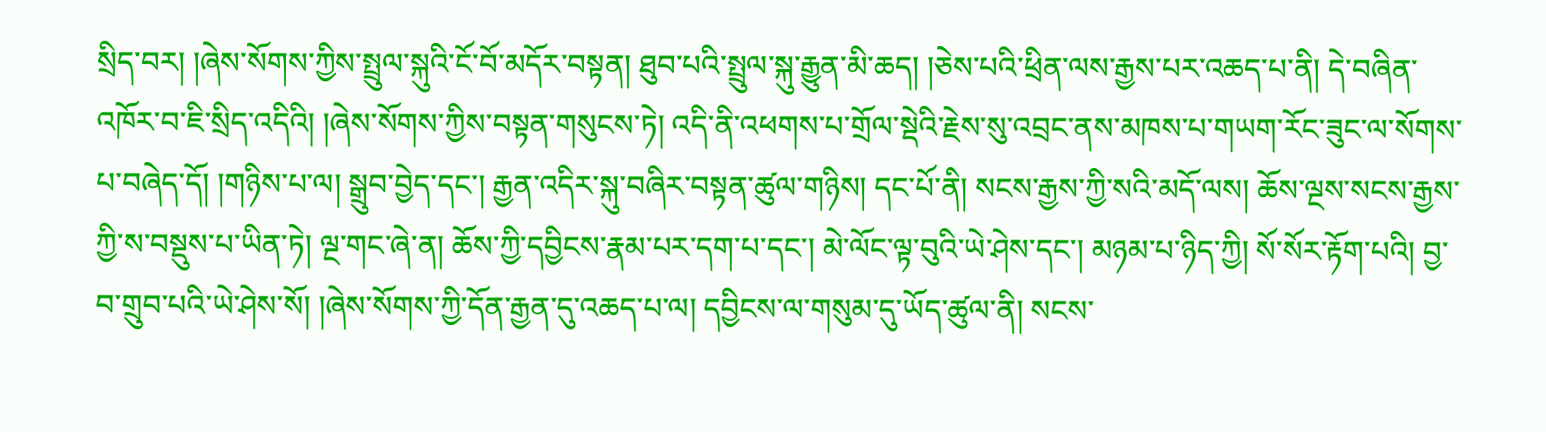སྲིད་བར། །ཞེས་སོགས་ཀྱིས་སྤྲུལ་སྐུའི་ངོ་བོ་མདོར་བསྟན། ཐུབ་པའི་སྤྲུལ་སྐུ་རྒྱུན་མི་ཆད། །ཅེས་པའི་ཕྲིན་ལས་རྒྱས་པར་འཆད་པ་ནི། དེ་བཞིན་འཁོར་བ་ཇི་སྲིད་འདིའི། །ཞེས་སོགས་ཀྱིས་བསྟན་གསུངས་ཏེ། འདི་ནི་འཕགས་པ་གྲོལ་སྡེའི་རྗེས་སུ་འབྲང་ནས་མཁས་པ་གཡག་རོང་ཟུང་ལ་སོགས་པ་བཞེད་དོ། །གཉིས་པ་ལ། སྒྲུབ་བྱེད་དང་། རྒྱན་འདིར་སྐུ་བཞིར་བསྟན་ཚུལ་གཉིས། དང་པོ་ནི། སངས་རྒྱས་ཀྱི་སའི་མདོ་ལས། ཆོས་ལྔས་སངས་རྒྱས་ཀྱི་ས་བསྡུས་པ་ཡིན་ཏེ། ལྔ་གང་ཞེ་ན། ཆོས་ཀྱི་དབྱིངས་རྣམ་པར་དག་པ་དང་། མེ་ལོང་ལྟ་བུའི་ཡེ་ཤེས་དང་། མཉམ་པ་ཉིད་ཀྱི། སོ་སོར་རྟོག་པའི། བྱ་བ་གྲུབ་པའི་ཡེ་ཤེས་སོ། །ཞེས་སོགས་ཀྱི་དོན་རྒྱན་དུ་འཆད་པ་ལ། དབྱིངས་ལ་གསུམ་དུ་ཡོད་ཚུལ་ནི། སངས་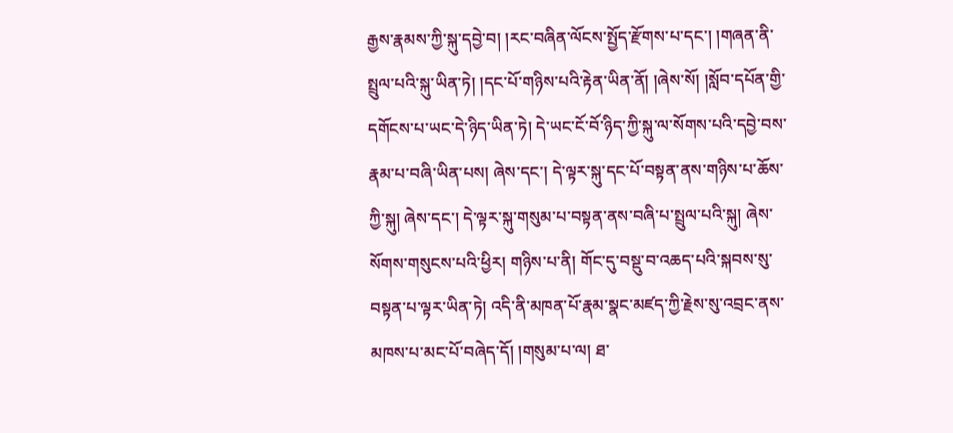རྒྱས་རྣམས་ཀྱི་སྐུ་དབྱེ་བ། །རང་བཞིན་ལོངས་སྤྱོད་རྫོགས་པ་དང་། །གཞན་ནི་སྤྲུལ་པའི་སྐུ་ཡིན་ཏེ། །དང་པོ་གཉིས་པའི་རྟེན་ཡིན་ནོ། །ཞེས་སོ། །སློབ་དཔོན་གྱི་དགོངས་པ་ཡང་དེ་ཉིད་ཡིན་ཏེ། དེ་ཡང་ངོ་བོ་ཉིད་ཀྱི་སྐུ་ལ་སོགས་པའི་དབྱེ་བས་རྣམ་པ་བཞི་ཡིན་པས། ཞེས་དང་། དེ་ལྟར་སྐུ་དང་པོ་བསྟན་ནས་གཉིས་པ་ཆོས་ཀྱི་སྐུ། ཞེས་དང་། དེ་ལྟར་སྐུ་གསུམ་པ་བསྟན་ནས་བཞི་པ་སྤྲུལ་པའི་སྐུ། ཞེས་སོགས་གསུངས་པའི་ཕྱིར། གཉིས་པ་ནི། གོང་དུ་བསྡུ་བ་འཆད་པའི་སྐབས་སུ་བསྟན་པ་ལྟར་ཡིན་ཏེ། འདི་ནི་མཁན་པོ་རྣམ་སྣང་མཛད་ཀྱི་རྗེས་སུ་འབྲང་ནས་མཁས་པ་མང་པོ་བཞེད་དོ། །གསུམ་པ་ལ། ཐ་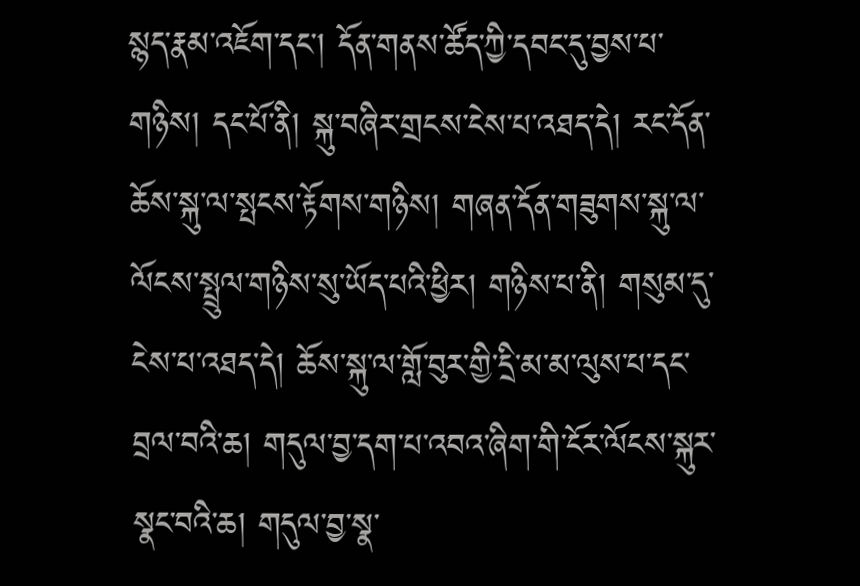སྙད་རྣམ་འཇོག་དང་། དོན་གནས་ཚོད་ཀྱི་དབང་དུ་བྱས་པ་གཉིས། དང་པོ་ནི། སྐུ་བཞིར་གྲངས་ངེས་པ་འཐད་དེ། རང་དོན་ཆོས་སྐུ་ལ་སྤངས་རྟོགས་གཉིས། གཞན་དོན་གཟུགས་སྐུ་ལ་ལོངས་སྤྲུལ་གཉིས་སུ་ཡོད་པའི་ཕྱིར། གཉིས་པ་ནི། གསུམ་དུ་ངེས་པ་འཐད་དེ། ཆོས་སྐུ་ལ་གློ་བུར་གྱི་དྲི་མ་མ་ལུས་པ་དང་བྲལ་བའི་ཆ། གདུལ་བྱ་དག་པ་འབའ་ཞིག་གི་ངོར་ལོངས་སྐུར་སྣང་བའི་ཆ། གདུལ་བྱ་སྣ་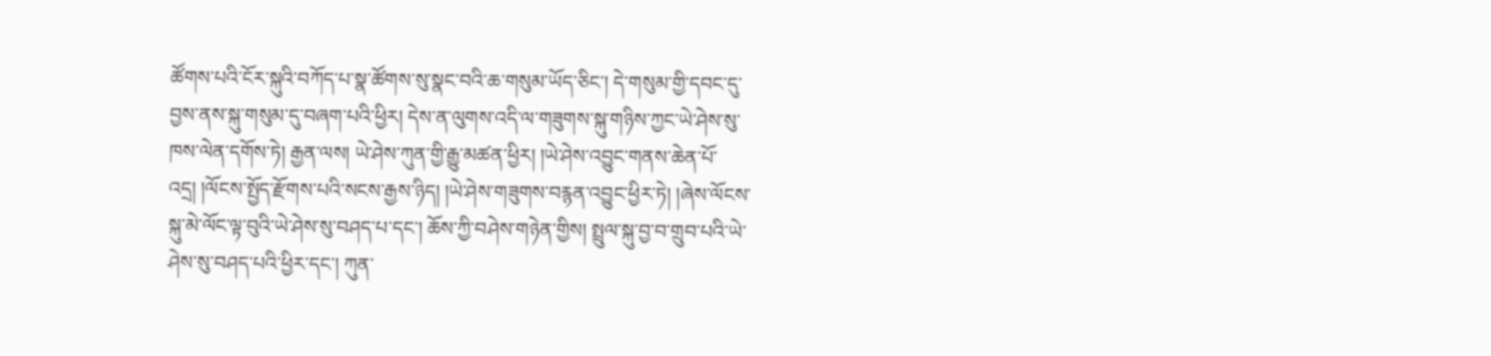ཚོགས་པའི་ངོར་སྐུའི་བཀོད་པ་སྣ་ཚོགས་སུ་སྣང་བའི་ཆ་གསུམ་ཡོད་ཅིང་། དེ་གསུམ་གྱི་དབང་དུ་བྱས་ནས་སྐུ་གསུམ་དུ་བཞག་པའི་ཕྱིར། དེས་ན་ལུགས་འདི་ལ་གཟུགས་སྐུ་གཉིས་ཀྱང་ཡེ་ཤེས་སུ་ཁས་ལེན་དགོས་ཏེ། རྒྱན་ལས། ཡེ་ཤེས་ཀུན་གྱི་རྒྱུ་མཚན་ཕྱིར། །ཡེ་ཤེས་འབྱུང་གནས་ཆེན་པོ་འདྲ། །ལོངས་སྤྱོད་རྫོགས་པའི་སངས་རྒྱས་ཉིད། །ཡེ་ཤེས་གཟུགས་བརྙན་འབྱུང་ཕྱིར་ཏེ། །ཞེས་ལོངས་སྐུ་མེ་ལོང་ལྟ་བུའི་ཡེ་ཤེས་སུ་བཤད་པ་དང་། ཆོས་ཀྱི་བཤེས་གཉེན་གྱིས། སྤྲུལ་སྐུ་བྱ་བ་གྲུབ་པའི་ཡེ་ཤེས་སུ་བཤད་པའི་ཕྱིར་དང་། ཀུན་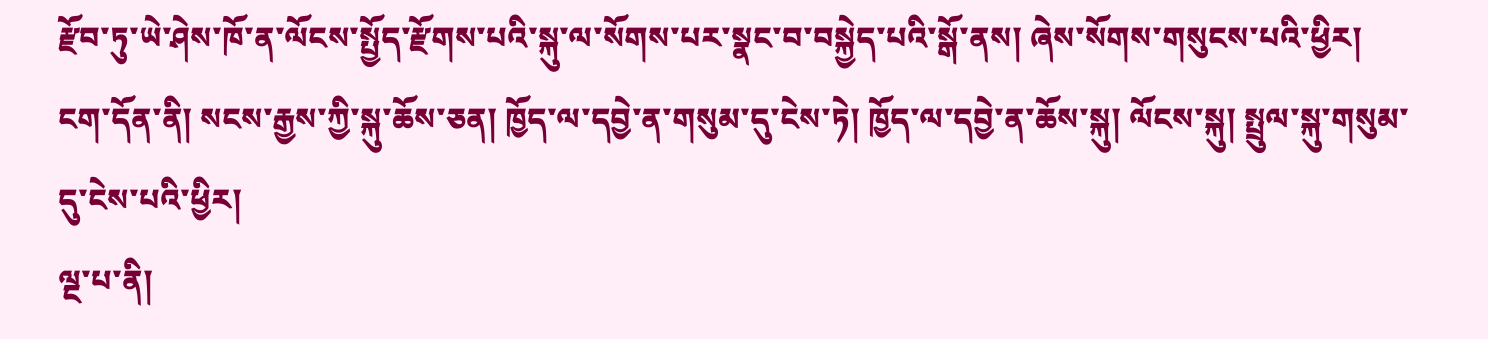རྫོབ་ཏུ་ཡེ་ཤེས་ཁོ་ན་ལོངས་སྤྱོད་རྫོགས་པའི་སྐུ་ལ་སོགས་པར་སྣང་བ་བསྐྱེད་པའི་སྒོ་ནས། ཞེས་སོགས་གསུངས་པའི་ཕྱིར། ངག་དོན་ནི། སངས་རྒྱས་ཀྱི་སྐུ་ཆོས་ཅན། ཁྱོད་ལ་དབྱེ་ན་གསུམ་དུ་ངེས་ཏེ། ཁྱོད་ལ་དབྱེ་ན་ཆོས་སྐུ། ལོངས་སྐུ། སྤྲུལ་སྐུ་གསུམ་དུ་ངེས་པའི་ཕྱིར།
ལྔ་པ་ནི།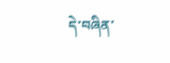དེ་བཞིན་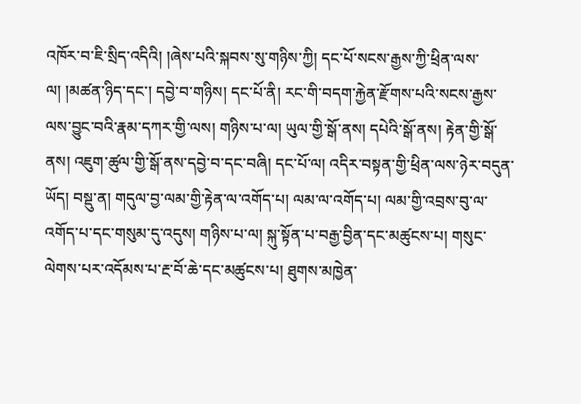འཁོར་བ་ཇི་སྲིད་འདིའི། །ཞེས་པའི་སྐབས་སུ་གཉིས་ཀྱི། དང་པོ་སངས་རྒྱས་ཀྱི་ཕྲིན་ལས་ལ། །མཚན་ཉིད་དང་། དབྱེ་བ་གཉིས། དང་པོ་ནི། རང་གི་བདག་རྐྱེན་རྫོགས་པའི་སངས་རྒྱས་ལས་བྱུང་བའི་རྣམ་དཀར་གྱི་ལས། གཉིས་པ་ལ། ཡུལ་གྱི་སྒོ་ནས། དཔེའི་སྒོ་ནས། རྟེན་གྱི་སྒོ་ནས། འཇུག་ཚུལ་གྱི་སྒོ་ནས་དབྱེ་བ་དང་བཞི། དང་པོ་ལ། འདིར་བསྟན་གྱི་ཕྲིན་ལས་ཉེར་བདུན་ཡོད། བསྡུ་ན། གདུལ་བྱ་ལམ་གྱི་རྟེན་ལ་འགོད་པ། ལམ་ལ་འགོད་པ། ལམ་གྱི་འབྲས་བུ་ལ་འགོད་པ་དང་གསུམ་དུ་འདུས། གཉིས་པ་ལ། སྐུ་སྟོན་པ་བརྒྱ་བྱིན་དང་མཚུངས་པ། གསུང་ལེགས་པར་འདོམས་པ་རྔ་བོ་ཆེ་དང་མཚུངས་པ། ཐུགས་མཁྱེན་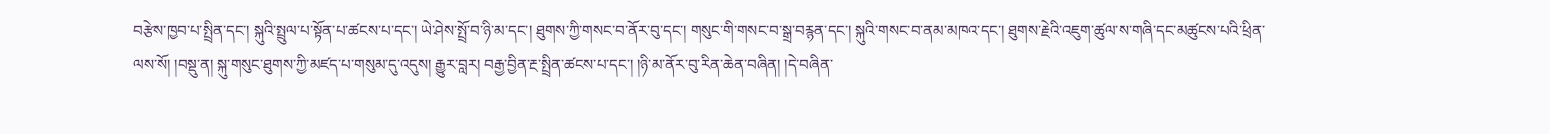བརྩེས་ཁྱབ་པ་སྤྲིན་དང་། སྐུའི་སྤྲུལ་པ་སྟོན་པ་ཚངས་པ་དང་། ཡེ་ཤེས་སྤྲོ་བ་ཉི་མ་དང་། ཐུགས་ཀྱི་གསང་བ་ནོར་བུ་དང་། གསུང་གི་གསང་བ་སྒྲ་བརྙན་དང་། སྐུའི་གསང་བ་ནམ་མཁའ་དང་། ཐུགས་རྗེའི་འཇུག་ཚུལ་ས་གཞི་དང་མཚུངས་པའི་ཕྲིན་ལས་སོ། །བསྡུ་ན། སྐུ་གསུང་ཐུགས་ཀྱི་མཛད་པ་གསུམ་དུ་འདུས། རྒྱུར་བླར། བརྒྱ་བྱིན་རྔ་སྤྲིན་ཚངས་པ་དང་། །ཉི་མ་ནོར་བུ་རིན་ཆེན་བཞིན། །དེ་བཞིན་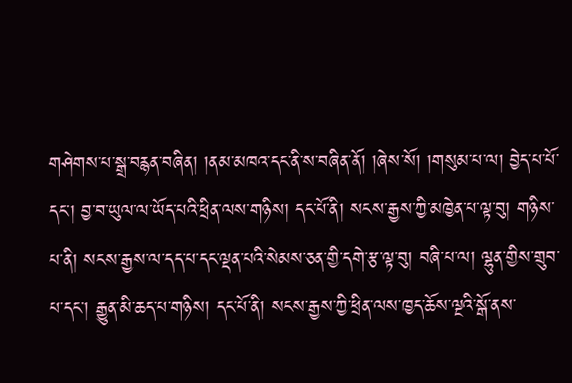གཤེགས་པ་སྒྲ་བརྙན་བཞིན། །ནམ་མཁའ་དང་ནི་ས་བཞིན་ནོ། །ཞེས་སོ། །གསུམ་པ་ལ། བྱེད་པ་པོ་དང་། བྱ་བ་ཡུལ་ལ་ཡོད་པའི་ཕྲིན་ལས་གཉིས། དང་པོ་ནི། སངས་རྒྱས་ཀྱི་མཁྱེན་པ་ལྟ་བུ། གཉིས་པ་ནི། སངས་རྒྱས་ལ་དད་པ་དང་ལྡན་པའི་སེམས་ཅན་གྱི་དགེ་རྩ་ལྟ་བུ། བཞི་པ་ལ། ལྷུན་གྱིས་གྲུབ་པ་དང་། རྒྱུན་མི་ཆད་པ་གཉིས། དང་པོ་ནི། སངས་རྒྱས་ཀྱི་ཕྲིན་ལས་ཁྱད་ཆོས་ལྔའི་སྒོ་ནས་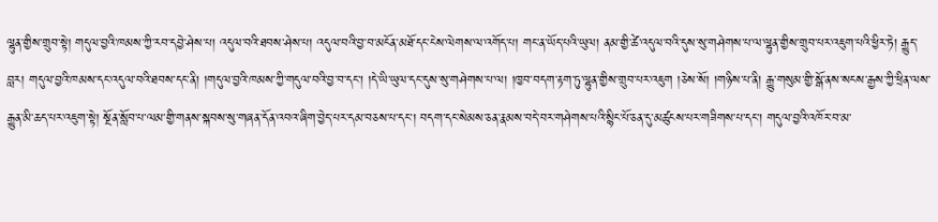ལྷུན་གྱིས་གྲུབ་སྟེ། གདུལ་བྱའི་ཁམས་ཀྱི་རབ་དབྱེ་ཤེས་པ། འདུལ་བའི་ཐབས་ཤེས་པ། འདུལ་བའི་བྱ་བ་མངོན་མཐོ་དང་ངེས་ལེགས་ལ་འགོད་པ། གང་ན་ཡོད་པའི་ཡུལ། ནམ་གྱི་ཚེ་འདུལ་བའི་དུས་སུ་གཤེགས་པ་ལ་ལྷུན་གྱིས་གྲུབ་པར་འཇུག་པའི་ཕྱིར་ཏེ། རྒྱུད་བླར། གདུལ་བྱའི་ཁམས་དང་འདུལ་བའི་ཐབས་དང་ནི། །གདུལ་བྱའི་ཁམས་ཀྱི་གདུལ་བའི་བྱ་བ་དང་། །དེ་ཡི་ཡུལ་དང་དུས་སུ་གཤེགས་པ་ལ། །ཁྱབ་བདག་རྟག་ཏུ་ལྷུན་གྱིས་གྲུབ་པར་འཇུག །ཅེས་སོ། །གཉིས་པ་ནི། རྒྱུ་གསུམ་གྱི་སྒོ་ནས་སངས་རྒྱས་ཀྱི་ཕྲིན་ལས་རྒྱུན་མི་ཆད་པར་འཇུག་སྟེ། སྔོན་སློབ་པ་ལམ་གྱི་གནས་སྐབས་སུ་གཞན་དོན་འབའ་ཞིག་བྱེད་པར་དམ་བཅས་པ་དང་། བདག་དང་སེམས་ཅན་རྣམས་བདེ་བར་གཤེགས་པའི་སྙིང་པོ་ཅན་དུ་མཚུངས་པར་གཟིགས་པ་དང་། གདུལ་བྱའི་འཁོར་བ་མ་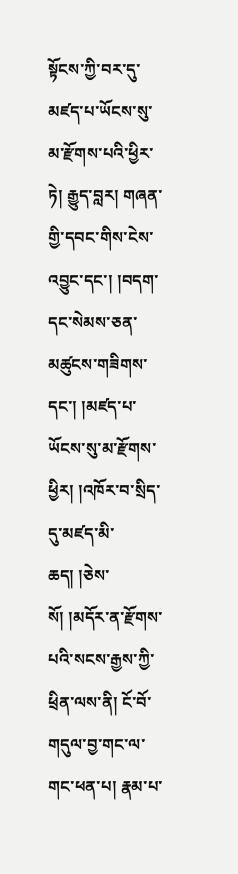སྟོངས་ཀྱི་བར་དུ་མཛད་པ་ཡོངས་སུ་མ་རྫོགས་པའི་ཕྱིར་ཏེ། རྒྱུད་བླར། གཞན་གྱི་དབང་གིས་ངེས་འབྱུང་དང་། །བདག་དང་སེམས་ཅན་མཚུངས་གཟིགས་དང་། །མཛད་པ་ཡོངས་སུ་མ་རྫོགས་ཕྱིར། །འཁོར་བ་སྲིད་དུ་མཛད་མི་ཆད། །ཅེས་སོ། །མདོར་ན་རྫོགས་པའི་སངས་རྒྱས་ཀྱི་ཕྲིན་ལས་ནི། ངོ་བོ་གདུལ་བྱ་གང་ལ་གང་ཕན་པ། རྣམ་པ་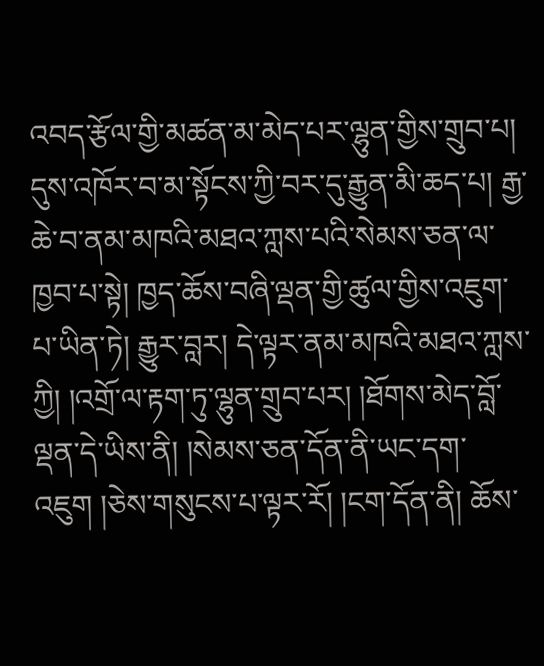འབད་རྩོལ་གྱི་མཚན་མ་མེད་པར་ལྷུན་གྱིས་གྲུབ་པ། དུས་འཁོར་བ་མ་སྟོངས་ཀྱི་བར་དུ་རྒྱུན་མི་ཆད་པ། རྒྱ་ཆེ་བ་ནམ་མཁའི་མཐའ་ཀླས་པའི་སེམས་ཅན་ལ་ཁྱབ་པ་སྟེ། ཁྱད་ཆོས་བཞི་ལྡན་གྱི་ཚུལ་གྱིས་འཇུག་པ་ཡིན་ཏེ། རྒྱུར་བླར། དེ་ལྟར་ནམ་མཁའི་མཐའ་ཀླས་ཀྱི། །འགྲོ་ལ་རྟག་ཏུ་ལྷུན་གྲུབ་པར། །ཐོགས་མེད་བློ་ལྡན་དེ་ཡིས་ནི། །སེམས་ཅན་དོན་ནི་ཡང་དག་འཇུག །ཅེས་གསུངས་པ་ལྟར་རོ། །ངག་དོན་ནི། ཆོས་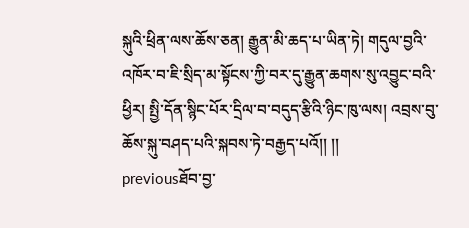སྐུའི་ཕྲིན་ལས་ཆོས་ཅན། རྒྱུན་མི་ཆད་པ་ཡིན་ཏེ། གདུལ་བྱའི་འཁོར་བ་ཇི་སྲིད་མ་སྟོངས་ཀྱི་བར་དུ་རྒྱུན་ཆགས་སུ་འབྱུང་བའི་ཕྱིར། སྤྱི་དོན་སྙིང་པོར་དྲིལ་བ་བདུད་རྩིའི་ཉིང་ཁུ་ལས། འབྲས་བུ་ཆོས་སྐུ་བཤད་པའི་སྐབས་ཏེ་བརྒྱད་པའོ།། །།
previousཐོབ་བྱ་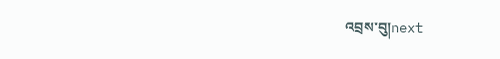འབྲས་བུ།next